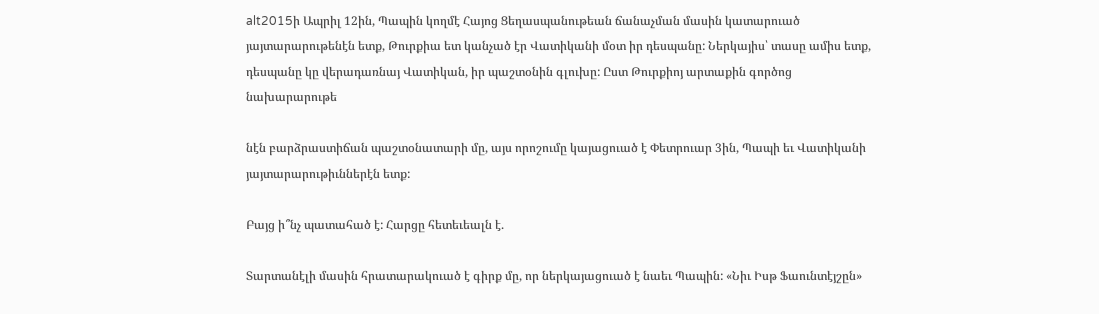alt2015ի Ապրիլ 12ին, Պապին կողմէ Հայոց Ցեղասպանութեան ճանաչման մասին կատարուած յայտարարութենէն ետք, Թուրքիա ետ կանչած էր Վատիկանի մօտ իր դեսպանը: Ներկայիս՝ տասը ամիս ետք, դեսպանը կը վերադառնայ Վատիկան, իր պաշտօնին գլուխը: Ըստ Թուրքիոյ արտաքին գործոց նախարարութե

նէն բարձրաստիճան պաշտօնատարի մը, այս որոշումը կայացուած է Փետրուար 3ին, Պապի եւ Վատիկանի յայտարարութիւններէն ետք:

Բայց ի՞նչ պատահած է: Հարցը հետեւեալն է.

Տարտանէլի մասին հրատարակուած է գիրք մը, որ ներկայացուած է նաեւ Պապին: «Նիւ Իսթ Ֆաունտէյշըն»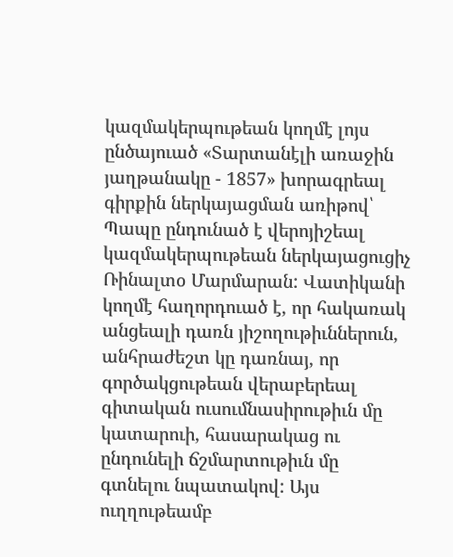կազմակերպութեան կողմէ լոյս ընծայուած «Տարտանէլի առաջին յաղթանակը - 1857» խորագրեալ գիրքին ներկայացման առիթով՝ Պապը ընդունած է վերոյիշեալ կազմակերպութեան ներկայացուցիչ Ռինալտօ Մարմարան: Վատիկանի կողմէ հաղորդուած է, որ հակառակ անցեալի դառն յիշողութիւններուն, անհրաժեշտ կը դառնայ, որ գործակցութեան վերաբերեալ գիտական ուսումնասիրութիւն մը կատարուի, հասարակաց ու ընդունելի ճշմարտութիւն մը գտնելու նպատակով: Այս ուղղութեամբ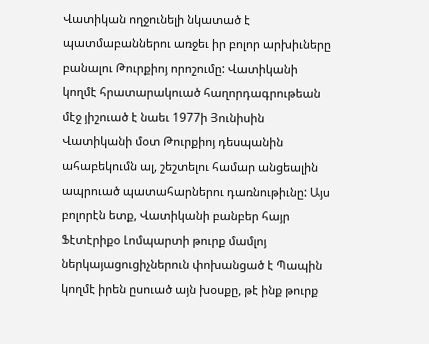Վատիկան ողջունելի նկատած է պատմաբաններու առջեւ իր բոլոր արխիւները բանալու Թուրքիոյ որոշումը: Վատիկանի կողմէ հրատարակուած հաղորդագրութեան մէջ յիշուած է նաեւ 1977ի Յունիսին Վատիկանի մօտ Թուրքիոյ դեսպանին ահաբեկումն ալ, շեշտելու համար անցեալին ապրուած պատահարներու դառնութիւնը: Այս բոլորէն ետք, Վատիկանի բանբեր հայր Ֆէտէրիքօ Լոմպարտի թուրք մամլոյ ներկայացուցիչներուն փոխանցած է Պապին կողմէ իրեն ըսուած այն խօսքը, թէ ինք թուրք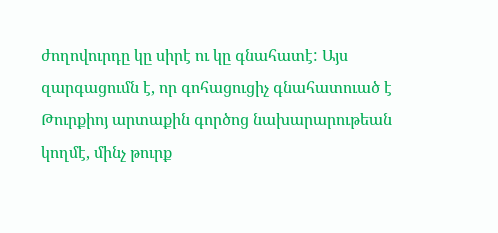ժողովուրդը կը սիրէ ու կը գնահատէ: Այս զարգացումն է, որ գոհացուցիչ գնահատուած է Թուրքիոյ արտաքին գործոց նախարարութեան կողմէ, մինչ թուրք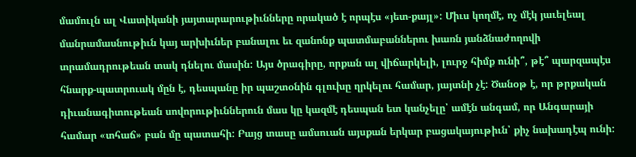մամուլն ալ Վատիկանի յայտարարութիւնները որակած է որպէս «յետ-քայլ»: Միւս կողմէ, ոչ մէկ յաւելեալ մանրամասնութիւն կայ արխիւներ բանալու եւ զանոնք պատմաբաններու խառն յանձնաժողովի տրամադրութեան տակ դնելու մասին: Այս ծրագիրը, որքան ալ վիճարկելի, լուրջ հիմք ունի՞, թէ՞ պարզապէս հնարք-պատրուակ մըն է, դեսպանը իր պաշտօնին գլուխը ղրկելու համար, յայտնի չէ: Ծանօթ է, որ թրքական դիւանագիտութեան սովորութիւններուն մաս կը կազմէ դեսպան ետ կանչելը՝ ամէն անգամ, որ Անգարայի համար «տհաճ» բան մը պատահի: Բայց տասը ամսուան այսքան երկար բացակայութիւն՝ քիչ նախադէպ ունի: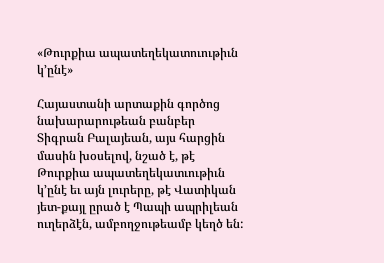«Թուրքիա ապատեղեկատուութիւն կ՚ընէ»

Հայաստանի արտաքին գործոց նախարարութեան բանբեր Տիգրան Բալայեան, այս հարցին մասին խօսելով, նշած է, թէ Թուրքիա ապատեղեկատւութիւն կ՚ընէ եւ այն լուրերը, թէ Վատիկան յետ-քայլ ըրած է Պապի ապրիլեան ուղերձէն, ամբողջութեամբ կեղծ են: